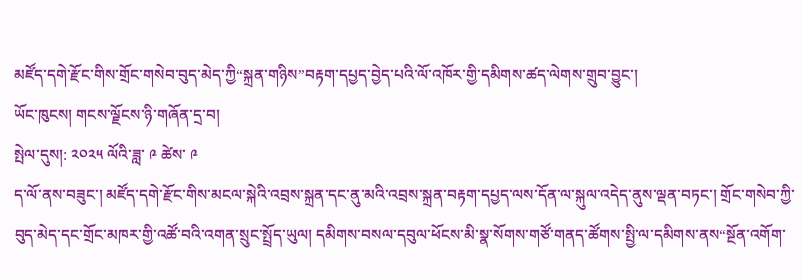མཛོད་དགེ་རྫོང་གིས་གྲོང་གསེབ་བུད་མེད་ཀྱི“སྐྲན་གཉིས”བརྟག་དཔྱད་བྱེད་པའི་ལོ་འཁོར་གྱི་དམིགས་ཚད་ལེགས་གྲུབ་བྱུང་།
ཡོང་ཁུངས། གངས་ལྗོངས་ཉི་གཞོན་དྲ་བ།
སྤེལ་དུས།: ༢༠༢༥ ལོའི་ཟླ་ ༩ ཚེས་ ༩
ད་ལོ་ནས་བཟུང་། མཛོད་དགེ་རྫོང་གིས་མངལ་སྐེའི་འབྲས་སྐྲན་དང་ནུ་མའི་འབྲས་སྐྲན་བརྟག་དཔྱད་ལས་དོན་ལ་སྐུལ་འདེད་ནུས་ལྡན་བཏང་། གྲོང་གསེབ་ཀྱི་བུད་མེད་དང་གྲོང་མཁར་གྱི་འཚོ་བའི་འགན་སྲུང་སྤྲོད་ཡུལ། དམིགས་བསལ་དབུལ་ཕོངས་མི་སྣ་སོགས་གཙོ་གནད་ཚོགས་སྤྱི་ལ་དམིགས་ནས“སྔོན་འགོག་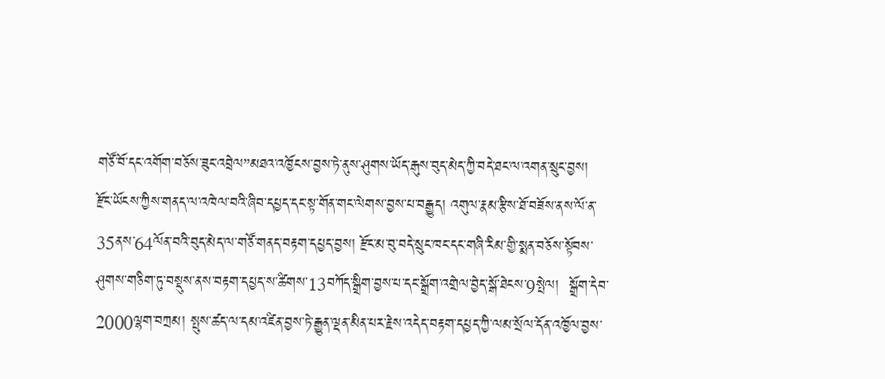གཙོ་བོ་དང་འགོག་བཅོས་ཟུང་འབྲེལ”མཐའ་འཁྱོངས་བྱས་ཏེ་ནུས་ཤུགས་ཡོད་རྒུས་བུད་མེད་ཀྱི་བདེ་ཐང་ལ་འགན་སྲུང་བྱས།
རྫོང་ཡོངས་ཀྱིས་གནད་ལ་འཁེལ་བའི་ཞིབ་དཔྱད་དང་སྟ་གོན་གང་ལེགས་བྱས་པ་བརྒྱུད། འགུལ་རྣམ་རྩིས་ཐོ་བཟོས་ནས་ལོ་ན་35ནས་64ལོན་བའི་བུད་མེད་ལ་གཙོ་གནད་བརྟག་དཔྱད་བྱས། རྫོང་མ་བུ་བདེ་སྲུང་ཁང་དང་གཞི་རིམ་གྱི་སྨན་བཅོས་སྟོབས་ཤུགས་གཅིག་ཏུ་བསྡུས་ནས་བརྟག་དཔྱད་ས་ཚིགས་13བཀོད་སྒྲིག་བྱས་པ་དང་སྒྲོག་འགྲེལ་བྱེད་སྒོ་ཐེངས་9སྤེལ།  སྒྲོག་དེབ་2000ལྷག་བཀྲམ། སྤུས་ཚད་ལ་དམ་འཛིན་བྱས་ཏེ་རྒྱུན་ལྡན་མིན་པར་རྗེས་འདེད་བརྟག་དཔྱད་ཀྱི་ལམ་སྲོལ་དོན་འཁྱོལ་བྱས་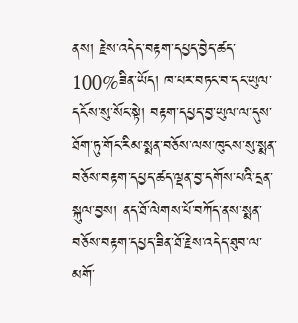ནས། རྗེས་འདེད་བརྟག་དཔྱད་བྱེད་ཚད་100%ཟིན་ཡོད། ཁ་པར་བཏང་བ་དང་ཡུལ་དངོས་སུ་སོང་སྟེ། བརྟག་དཔྱད་བྱ་ཡུལ་ལ་དུས་ཐོག་ཏུ་གོང་རིམ་སྨན་བཅོས་ལས་ཁུངས་སུ་སྨན་བཅོས་བརྟག་དཔྱད་ཚད་ལྡན་བྱ་དགོས་པའི་དྲན་སྐུལ་བྱས། ནད་ཐོ་ལེགས་པོ་བཀོད་ནས་སྨན་བཅོས་བརྟག་དཔྱད་ཟིན་ཐོ་རྗེས་འདེད་ཐུབ་ལ་མགོ་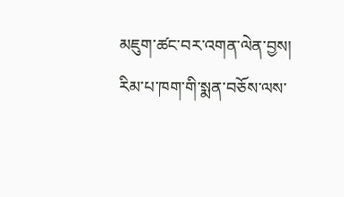མཇུག་ཚང་བར་འགན་ལེན་བྱས།
རིམ་པ་ཁག་གི་སྨན་བཅོས་ལས་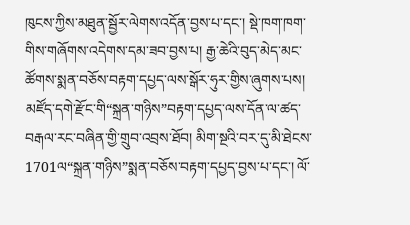ཁུངས་ཀྱིས་མཐུན་སྦྱོར་ལེགས་འདོན་བྱས་པ་དང་། སྡེ་ཁག་ཁག་གིས་གཞོགས་འདེགས་དམ་ཟབ་བྱས་པ། རྒྱ་ཆེའི་བུད་མེད་མང་ཚོགས་སྨན་བཅོས་བརྟག་དཔྱད་ལས་སྒོར་ཧུར་གྱིས་ཞུགས་པས། མཛོད་དགེ་རྫོང་གི“སྐྲན་གཉིས”བརྟག་དཔྱད་ལས་དོན་ལ་ཚད་བརྒལ་རང་བཞིན་གྱི་གྲུབ་འབྲས་ཐོབ། མིག་སྔའི་བར་དུ་མི་ཐེངས་1701ལ“སྐྲན་གཉིས”སྨན་བཅོས་བརྟག་དཔྱད་བྱས་པ་དང་། ལོ་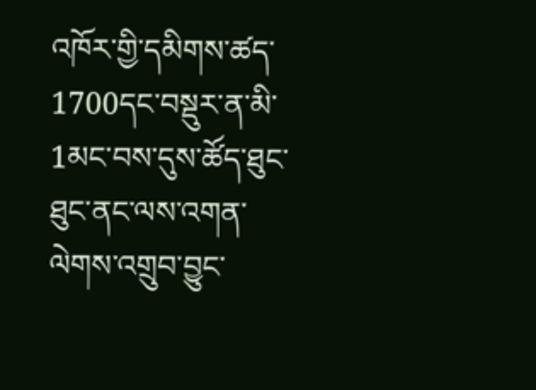འཁོར་གྱི་དམིགས་ཚད་1700དང་བསྡུར་ན་མི་1མང་བས་དུས་ཚོད་ཐུང་ཐུང་ནང་ལས་འགན་ལེགས་འགྲུབ་བྱུང་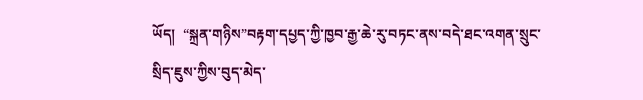ཡོད།  “སྐྲན་གཉིས”བརྟག་དཔྱད་ཀྱི་ཁྱབ་རྒྱ་ཆེ་རུ་བཏང་ནས་བདེ་ཐང་འགན་སྲུང་སྲིད་ཇུས་ཀྱིས་བུད་མེད་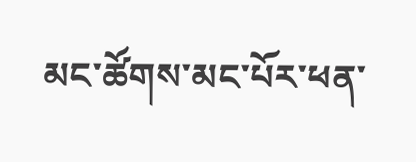མང་ཚོགས་མང་པོར་ཕན་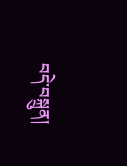བདེ་བསྐྲུན།